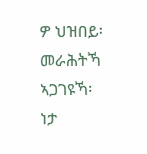ዎ ህዝበይ፡ መራሕትኻ ኣጋገዩኻ፡ ነታ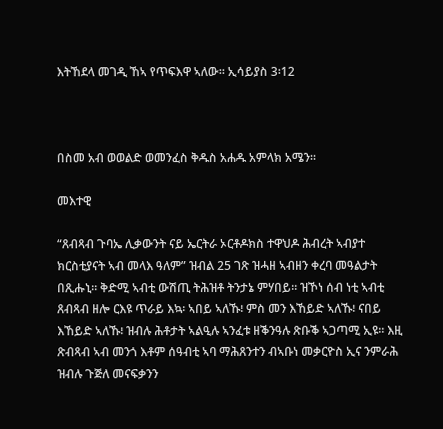እትኸደላ መገዲ ኸኣ የጥፍእዋ ኣለው። ኢሳይያስ 3፡12



በስመ አብ ወወልድ ወመንፈስ ቅዱስ አሐዱ አምላክ አሜን።

መእተዊ

“ጸብጻብ ጉባኤ ሊቃውንት ናይ ኤርትራ ኦርቶዶክስ ተዋህዶ ሕብረት ኣብያተ ክርስቲያናት ኣብ መላእ ዓለም” ዝብል 25 ገጽ ዝሓዘ ኣብዘን ቀረባ መዓልታት በጺሑኒ። ቅድሚ ኣብቲ ውሽጢ ትሕዝቶ ትንታኔ ምሃበይ። ዝኾነ ሰብ ነቲ ኣብቲ ጸብጻብ ዘሎ ርእዩ ጥራይ እኳ፡ ኣበይ ኣለኹ፧ ምስ መን እኸይድ ኣለኹ፧ ናበይ እኸይድ ኣለኹ፧ ዝብሉ ሕቶታት ኣልዒሉ ኣንፈቱ ዘቕንዓሉ ጽቡቕ ኣጋጣሚ ኢዩ። እዚ ጽብጻብ ኣብ መንጎ እቶም ሰዓብቲ ኣባ ማሕጸንተን ብኣቡነ መቃርዮስ ኢና ንምራሕ ዝብሉ ጉጅለ መናፍቃንን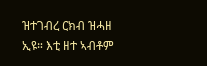ዝተገብረ ርክብ ዝሓዘ ኢዩ። እቲ ዘተ ኣብቶም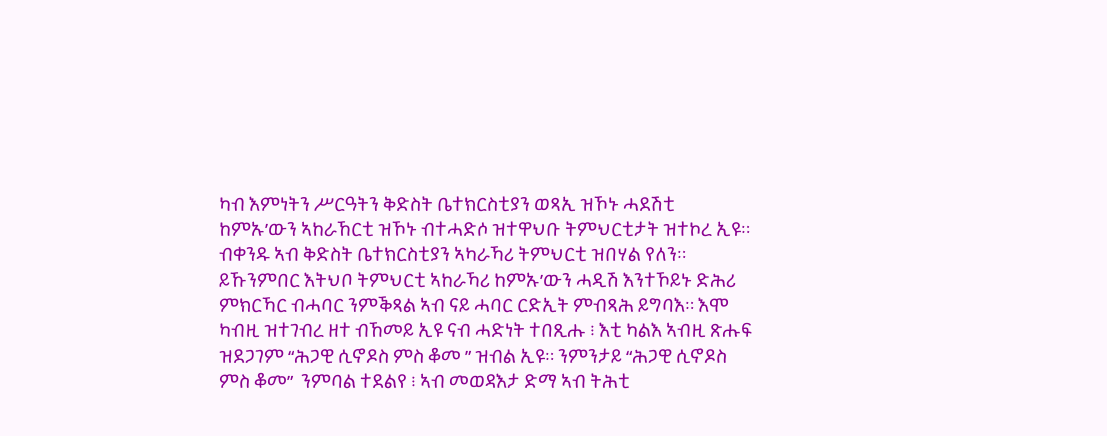ካብ እምነትን ሥርዓትን ቅድስት ቤተክርስቲያን ወጻኢ ዝኾኑ ሓደሽቲ ከምኡ’ውን ኣከራኸርቲ ዝኾኑ ብተሓድሶ ዝተዋህቡ ትምህርቲታት ዝተኮረ ኢዩ። ብቀንዱ ኣብ ቅድስት ቤተክርስቲያን ኣካራኻሪ ትምህርቲ ዝበሃል የለን። ይኹንምበር እትህቦ ትምህርቲ ኣከራኻሪ ከምኡ’ውን ሓዲሽ እንተኾይኑ ድሕሪ ምክርኻር ብሓባር ንምቕጻል ኣብ ናይ ሓባር ርድኢት ምብጻሕ ይግባእ። እሞ ካብዚ ዝተገብረ ዘተ ብኸመይ ኢዩ ናብ ሓድነት ተበጺሑ ፧ እቲ ካልእ ኣብዚ ጽሑፍ ዝደጋገም “ሕጋዊ ሲኖዶስ ምስ ቆመ ” ዝብል ኢዩ። ንምንታይ “ሕጋዊ ሲኖዶስ ምስ ቆመ”  ንምባል ተደልየ ፧ ኣብ መወዳእታ ድማ ኣብ ትሕቲ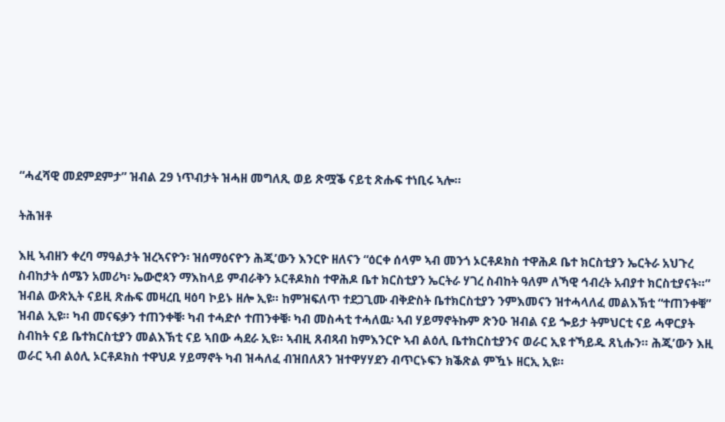“ሓፈሻዊ መደምደምታ” ዝብል 29 ነጥብታት ዝሓዘ መግለጺ ወይ ጽሟቕ ናይቲ ጽሑፍ ተነቢሩ ኣሎ።

ትሕዝቶ

እዚ ኣብዘን ቀረባ ማዓልታት ዝረኣናዮን፡ ዝሰማዕናዮን ሕጂ’ውን እንርዮ ዘለናን “ዕርቀ ሰላም ኣብ መንጎ ኦርቶዶክስ ተዋሕዶ ቤተ ክርስቲያን ኤርትራ አህጉረ ስብከታት ሰሜን አመሪካ፡ ኤውሮጳን ማእከላይ ምብራቅን ኦርቶዶክስ ተዋሕዶ ቤተ ክርስቲያን ኤርትራ ሃገረ ስብከት ዓለም ለኻዊ ኅብረት አብያተ ክርስቲያናት።” ዝብል ውጽኢት ናይዚ ጽሑፍ መዛረቢ ዛዕባ ኮይኑ ዘሎ ኢዩ። ከምዝፍለጥ ተደጋጊሙ ብቅድስት ቤተክርስቲያን ንምእመናን ዝተሓላለፈ መልእኽቲ “ተጠንቀቑ” ዝብል ኢዩ። ካብ መናፍቃን ተጠንቀቑ፡ ካብ ተሓድሶ ተጠንቀቑ፡ ካብ መስሓቲ ተሓለዉ፡ ኣብ ሃይማኖትኩም ጽንዑ ዝብል ናይ ጐይታ ትምህርቲ ናይ ሓዋርያት ስብከት ናይ ቤተክርስቲያን መልእኽቲ ናይ ኣበው ሓደራ ኢዩ። ኣብዚ ጸብጻብ ከምእንርዮ ኣብ ልዕሊ ቤተክርስቲያንና ወራር ኢዩ ተኻይዱ ጸኒሑን። ሕጂ’ውን እዚ ወራር ኣብ ልዕሊ ኦርቶዶክስ ተዋህዶ ሃይማኖት ካብ ዝሓለፈ ብዝበለጸን ዝተዋሃሃደን ብጥርኑፍን ክቕጽል ምዃኑ ዘርኢ ኢዩ።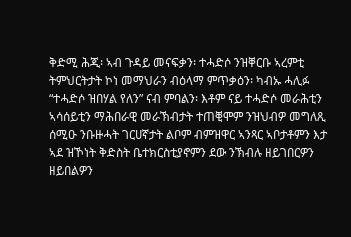ቅድሚ ሕጂ፡ ኣብ ጉዳይ መናፍቃን፡ ተሓድሶ ንዝቐርቡ ኣረምቲ ትምህርትታት ኮነ መማህራን ብዕላማ ምጥቃዕን፡ ካብኡ ሓሊፉ “ተሓድሶ ዝበሃል የለን” ናብ ምባልን፡ እቶም ናይ ተሓድሶ መራሕቲን ኣሳሰይቲን ማሕበራዊ መራኽብታት ተጠቒሞም ንዝህብዎ መግለጺ ሰሚዑ ንቡዙሓት ገርሀኛታት ልቦም ብምዝዋር ኣንጻር ኣቦታቶምን እታ ኣደ ዝኾነት ቅድስት ቤተክርስቲያኖምን ደው ንኽብሉ ዘይገበርዎን ዘይበልዎን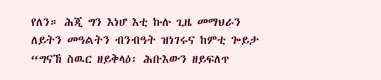የለን። ሕጂ ግን እነሆ እቲ ኩሉ ጊዜ መማህራን ለይትን መዓልትን ብንብዓት ዝነገሩና ከምቲ ጐይታ “ግናኸ ስዉር ዘይቅላዕ፡ ሕቡእውን ዘይፍለጥ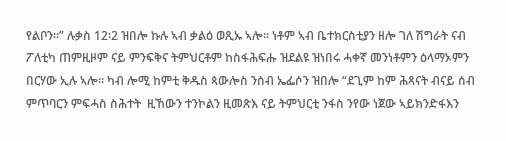የልቦን።” ሉቃስ 12፡2 ዝበሎ ኩሉ ኣብ ቃልዕ ወጺኡ ኣሎ። ነቶም ኣብ ቤተክርስቲያን ዘሎ ገለ ሽግራት ናብ ፖለቲካ ጠምዚዞም ናይ ምንፍቅና ትምህርቶም ከስፋሕፍሑ ዝደልዩ ዝነበሩ ሓቀኛ መንነቶምን ዕላማኦምን በርሃው ኢሉ ኣሎ። ካብ ሎሚ ከምቲ ቅዱስ ጳውሎስ ንሰብ ኤፌሶን ዝበሎ “ደጊም ከም ሕጻናት ብናይ ሰብ  ምጥባርን ምፍሓስ ስሕተት  ዚኸውን ተንኮልን ዚመጽእ ናይ ትምህርቲ ንፋስ ንየው ነጀው ኣይክንድፋእን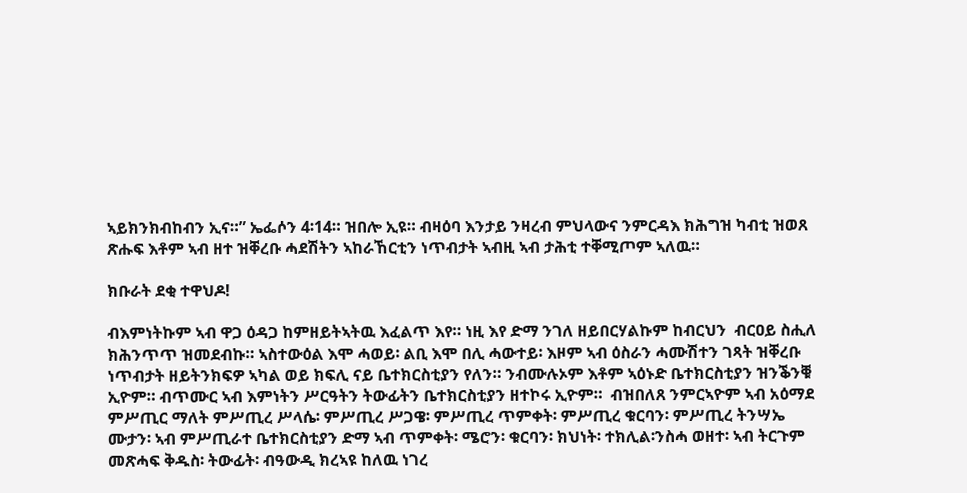ኣይክንክብከብን ኢና።” ኤፌሶን 4፡14። ዝበሎ ኢዩ። ብዛዕባ እንታይ ንዛረብ ምህላውና ንምርዳእ ክሕግዝ ካብቲ ዝወጸ ጽሑፍ እቶም ኣብ ዘተ ዝቐረቡ ሓደሽትን ኣከራኸርቲን ነጥብታት ኣብዚ ኣብ ታሕቲ ተቐሚጦም ኣለዉ።

ክቡራት ደቂ ተዋህዶ!

ብእምነትኩም ኣብ ዋጋ ዕዳጋ ከምዘይትኣትዉ እፈልጥ እየ። ነዚ እየ ድማ ንገለ ዘይበርሃልኩም ከብርህን  ብርዐይ ስሒለ ክሕንጥጥ ዝመደብኩ። ኣስተውዕል እሞ ሓወይ፡ ልቢ እሞ በሊ ሓውተይ፡ እዞም ኣብ ዕስራን ሓሙሽተን ገጻት ዝቐረቡ ነጥብታት ዘይትንክፍዎ ኣካል ወይ ክፍሊ ናይ ቤተክርስቲያን የለን። ንብሙሉኦም እቶም ኣዕኑድ ቤተክርስቲያን ዝንቕንቑ ኢዮም። ብጥሙር ኣብ እምነትን ሥርዓትን ትውፊትን ቤተክርስቲያን ዘተኮሩ ኢዮም።  ብዝበለጸ ንምርኣዮም ኣብ አዕማደ ምሥጢር ማለት ምሥጢረ ሥላሴ፡ ምሥጢረ ሥጋዌ፡ ምሥጢረ ጥምቀት፡ ምሥጢረ ቁርባን፡ ምሥጢረ ትንሣኤ ሙታን፡ ኣብ ምሥጢራተ ቤተክርስቲያን ድማ ኣብ ጥምቀት፡ ሜሮን፡ ቁርባን፡ ክህነት፡ ተክሊል፡ንስሓ ወዘተ፡ ኣብ ትርጉም መጽሓፍ ቅዱስ፡ ትውፊት፡ ብዓውዲ ክረኣዩ ከለዉ ነገረ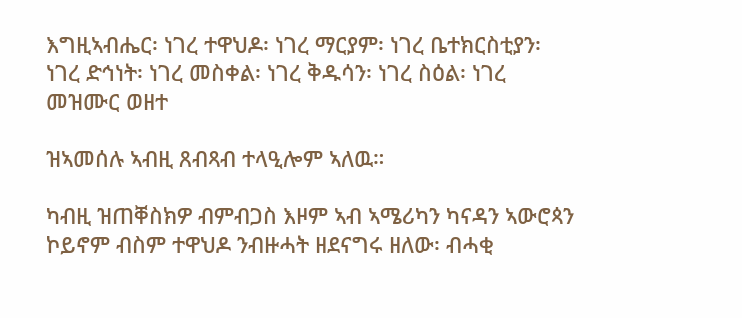እግዚኣብሔር፡ ነገረ ተዋህዶ፡ ነገረ ማርያም፡ ነገረ ቤተክርስቲያን፡ ነገረ ድኅነት፡ ነገረ መስቀል፡ ነገረ ቅዱሳን፡ ነገረ ስዕል፡ ነገረ መዝሙር ወዘተ

ዝኣመሰሉ ኣብዚ ጸብጻብ ተላዒሎም ኣለዉ።

ካብዚ ዝጠቐስክዎ ብምብጋስ እዞም ኣብ ኣሜሪካን ካናዳን ኣውሮጳን ኮይኖም ብስም ተዋህዶ ንብዙሓት ዘደናግሩ ዘለው፡ ብሓቂ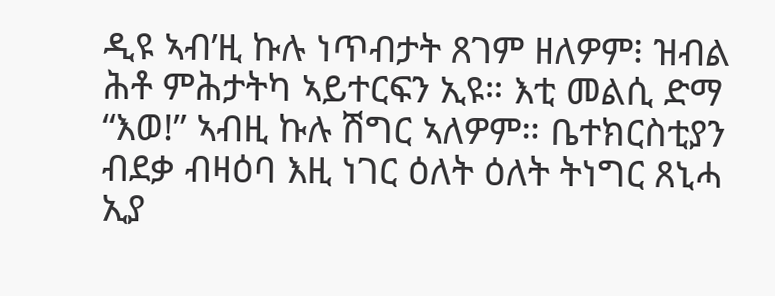ዲዩ ኣብ’ዚ ኩሉ ነጥብታት ጸገም ዘለዎም፧ ዝብል ሕቶ ምሕታትካ ኣይተርፍን ኢዩ። እቲ መልሲ ድማ “እወ!” ኣብዚ ኩሉ ሽግር ኣለዎም። ቤተክርስቲያን ብደቃ ብዛዕባ እዚ ነገር ዕለት ዕለት ትነግር ጸኒሓ ኢያ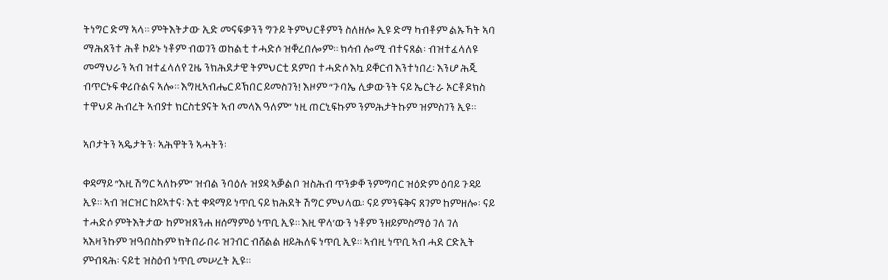ትነግር ድማ ኣላ። ምትእትታው ኢድ መናፍቃንን ግጉይ ትምህርቶምን ስለዘሎ ኢዩ ድማ ካብቶም ልኡኻት ኣባ ማሕጸንተ ሕቶ ኮይኑ ነቶም ብወገን ወከልቲ ተሓድሶ ዝቐረበሎም። ክሳብ ሎሚ ብተናጸል፡ ብዝተፈላለዩ መማህራን ኣብ ዝተፈላለየ ጊዜ ንክሕደታዊ ትምህርቲ ደምበ ተሓድሶ እኳ ይቐርብ እንተነበረ፡ እንሆ ሕጂ ብጥርኑፍ ቀሪቡልና ኣሎ። እግዚኣብሔር ይኽበር ይመስገን! እዞም “ጉባኤ ሊቃውንት ናይ ኤርትራ ኦርቶዶክስ ተዋህዶ ሕብረት ኣብያተ ክርስቲያናት ኣብ መላእ ዓለም” ነዚ ጠርኒፍኩም ንምሕታትኩም ዝምስገን ኢዩ።

ኣቦታትን ኣዴታትን፡ ኣሕዋትን ኣሓትን፡

ቀዳማይ “እዚ ሽግር ኣለኩም” ዝብል ንባዕሉ ዝያዳ ኣቓልቦ ዝስሕብ ጥንቃቐ ንምግባር ዝዕድም ዕባይ ጉዳይ ኢዩ። ኣብ ዝርዝር ከይኣተና፡ እቲ ቀዳማይ ነጥቢ ናይ ክሕደት ሽግር ምህላዉ፡ ናይ ምንፍቅና ጸገም ከምዘሎ፡ ናይ ተሓድሶ ምትእትታው ከምዝጸንሐ ዘሰማምዕ ነጥቢ ኢዩ። እዚ ዋላ’ውን ነቶም ንዘይምስማዕ ገለ ገለ ኣእዛንኩም ዝዓበስኩም ክትበራበሩ ዝገብር ብሸልል ዘይሕለፍ ነጥቢ ኢዩ። ኣብዚ ነጥቢ ኣብ ሓደ ርድኢት ምብጻሕ፡ ናይቲ ዝስዕብ ነጥቢ መሠረት ኢዩ።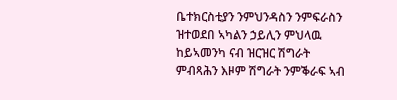ቤተክርስቲያን ንምህንዳስን ንምፍራስን ዝተወደበ ኣካልን ኃይሊን ምህላዉ ከይኣመንካ ናብ ዝርዝር ሽግራት ምብጻሕን እዞም ሽግራት ንምቕራፍ ኣብ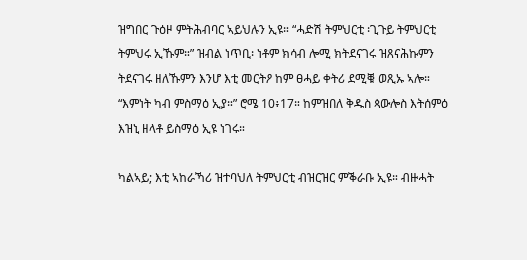ዝግበር ጉዕዞ ምትሕብባር ኣይህሉን ኢዩ። “ሓድሽ ትምህርቲ ፡ጊጉይ ትምህርቲ ትምህሩ ኢኹም።” ዝብል ነጥቢ፡ ነቶም ክሳብ ሎሚ ክትደናገሩ ዝጸናሕኩምን ትደናገሩ ዘለኹምን እንሆ እቲ መርትዖ ከም ፀሓይ ቀትሪ ደሚቑ ወጺኡ ኣሎ። “እምነት ካብ ምስማዕ ኢያ።” ሮሜ 10፥17። ከምዝበለ ቅዱስ ጳውሎስ እትሰምዕ እዝኒ ዘላቶ ይስማዕ ኢዩ ነገሩ።

ካልኣይ; እቲ ኣከራኻሪ ዝተባህለ ትምህርቲ ብዝርዝር ምቕራቡ ኢዩ። ብዙሓት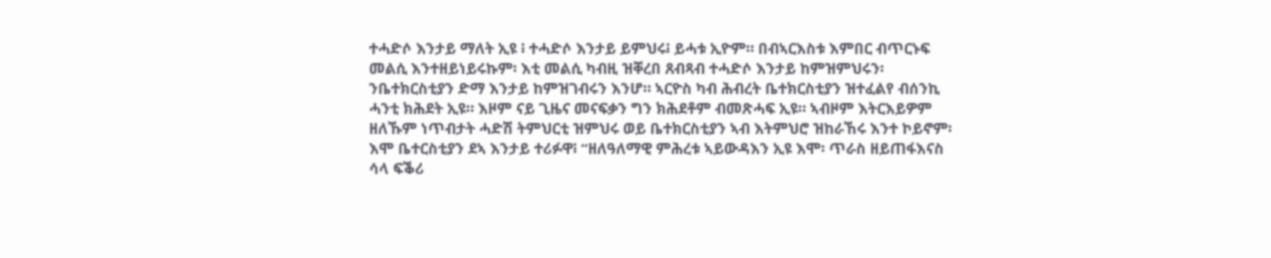ተሓድሶ እንታይ ማለት ኢዩ ፧ ተሓድሶ እንታይ ይምህሩ፧ ይሓቱ ኢዮም። በብኣርእስቱ እምበር ብጥርኑፍ መልሲ እንተዘይነይሩኩም፡ እቲ መልሲ ካብዚ ዝቐረበ ጸብጻብ ተሓድሶ እንታይ ከምዝምህሩን፡ ንቤተክርስቲያን ድማ እንታይ ከምዝገብሩን እንሆ። ኣርዮስ ካብ ሕብረት ቤተክርስቲያን ዝተፈልየ ብሰንኪ ሓንቲ ክሕደት ኢዩ። እዞም ናይ ጊዜና መናፍቃን ግን ክሕደቶም ብመጽሓፍ ኢዩ። ኣብዞም እትርእይዎም ዘለኹም ነጥብታት ሓድሽ ትምህርቲ ዝምህሩ ወይ ቤተክርስቲያን ኣብ እትምህሮ ዝከራኸሩ እንተ ኮይኖም፡ እሞ ቤተርስቲያን ደኣ እንታይ ተሪፉዋ፧ “ዘለዓለማዊ ምሕረቱ ኣይውዳእን ኢዩ እሞ፡ ጥራስ ዘይጠፋእናስ ሳላ ፍቕሪ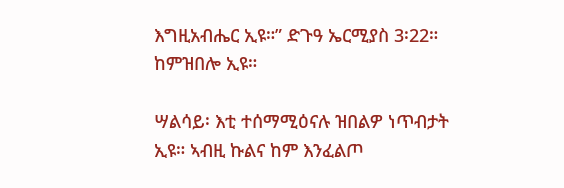እግዚአብሔር ኢዩ።” ድጉዓ ኤርሚያስ 3፡22። ከምዝበሎ ኢዩ።

ሣልሳይ፡ እቲ ተሰማሚዕናሉ ዝበልዎ ነጥብታት ኢዩ። ኣብዚ ኩልና ከም እንፈልጦ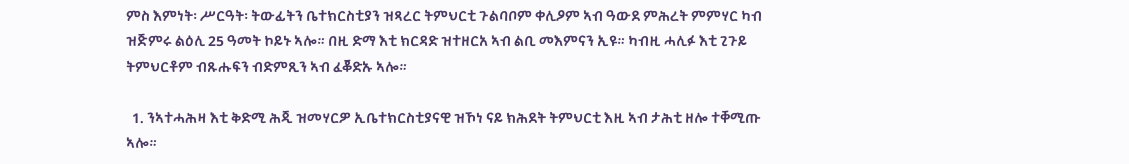ምስ እምነት፡ ሥርዓት፡ ትውፊትን ቤተክርስቲያን ዝጻረር ትምህርቲ ጉልባቦም ቀሊዖም ኣብ ዓውደ ምሕረት ምምሃር ካብ ዝጅምሩ ልዕሊ 25 ዓመት ኮይኑ ኣሎ። በዚ ድማ እቲ ክርዳድ ዝተዘርአ ኣብ ልቢ መእምናን ኢዩ። ካብዚ ሓሊፉ እቲ ጊጉይ ትምህርቶም ብጹሑፍን ብድምጺን ኣብ ፈቖድኡ ኣሎ።

  1. ንኣተሓሕዛ እቲ ቅድሚ ሕጂ ዝመሃርዎ ኢቤተክርስቲያናዊ ዝኾነ ናይ ክሕደት ትምህርቲ እዚ ኣብ ታሕቲ ዘሎ ተቐሚጡ ኣሎ።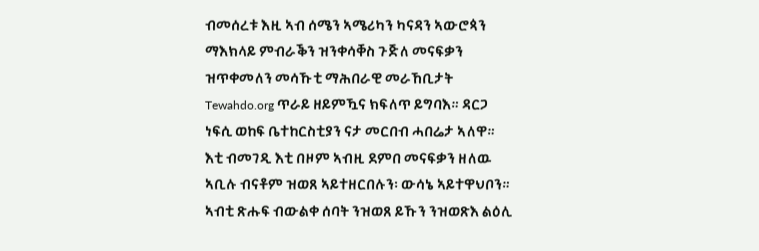ብመሰረቱ እዚ ኣብ ሰሜን ኣሜሪካን ካናዳን ኣውሮጳን ማእክላይ ምብራቕን ዝንቀሳቐስ ጉጅለ መናፍቃን ዝጥቀመለን መሳኹቲ ማሕበራዊ መራኸቢታት Tewahdo.org ጥራይ ዘይምዃና ክፍለጥ ይግባእ። ዳርጋ ነፍሲ ወከፍ ቤተከርስቲያን ናታ መርበብ ሓበሬታ ኣለዋ። እቲ ብመገዲ እቲ በዞም ኣብዚ ደምበ መናፍቃን ዘለዉ ኣቢሉ ብናቶም ዝወጸ ኣይተዘርበሉን፡ ውሳኔ ኣይተዋህቦን። ኣብቲ ጽሑፍ ብውልቀ ሰባት ንዝወጸ ይኹን ንዝወጽእ ልዕሊ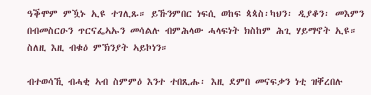ዓቕሞም ምዃኑ ኢዩ ተገሊጹ። ይኹንምበር ነፍሲ ወከፍ ጳጳስ፡ካህን፡ ዲያቆን፡ መእምን በብመስርዑን ጥርናፌኣኡን መሳልሉ ብምሕላው ሓላፍነት ክስከም ሕጊ ሃይማኖት ኢዩ። ስለዚ እዚ ብቁዕ ምኽንያት ኣይኮነን።

ብተወሳኺ ብሓቂ ኣብ ስምምዕ እንተ ተበጺሑ፡ እዚ ደምበ መናፍቃን ነቲ ዝቐረበሉ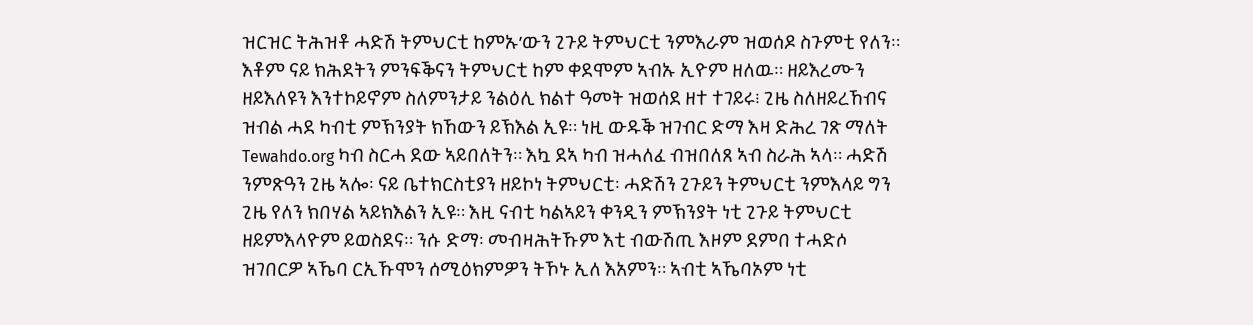ዝርዝር ትሕዝቶ ሓድሽ ትምህርቲ ከምኡ’ውን ጊጉይ ትምህርቲ ንምእራም ዝወሰዶ ስጉምቲ የለን። እቶም ናይ ክሕደትን ምንፍቕናን ትምህርቲ ከም ቀደሞም ኣብኡ ኢዮም ዘለዉ። ዘይእረሙን ዘይእለዩን እንተኮይኖም ስለምንታይ ንልዕሊ ክልተ ዓመት ዝወሰደ ዘተ ተገይሩ፧ ጊዜ ስለዘይረኸብና ዝብል ሓደ ካብቲ ምኽንያት ክኸውን ይኽእል ኢዩ። ነዚ ውዱቕ ዝገብር ድማ እዛ ድሕረ ገጽ ማለት Tewahdo.org ካብ ስርሓ ደው ኣይበለትን። እኳ ደኣ ካብ ዝሓለፈ ብዝበለጸ ኣብ ስራሕ ኣላ። ሓድሽ ንምጽዓን ጊዜ ኣሎ፡ ናይ ቤተክርስቲያን ዘይኮነ ትምህርቲ፡ ሓድሽን ጊጉይን ትምህርቲ ንምእላይ ግን ጊዜ የለን ክበሃል ኣይክእልን ኢዩ። እዚ ናብቲ ካልኣይን ቀንዲን ምኽንያት ነቲ ጊጉይ ትምህርቲ ዘይምእላዮም ይወስደና። ንሱ ድማ፡ መብዛሕትኹም እቲ ብውሽጢ እዞም ደምበ ተሓድሶ ዝገበርዎ ኣኼባ ርኢኹሞን ሰሚዕክምዎን ትኾኑ ኢለ እአምን። ኣብቲ ኣኼባኦም ነቲ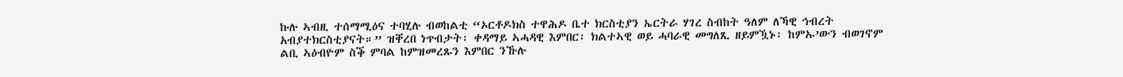ኩሉ ኣብዚ ተሰማሚዕና ተባሂሉ ብወከልቲ “ኦርቶዶክስ ተዋሕዶ ቤተ ክርስቲያን ኤርትራ ሃገረ ስብከት ዓለም ለኻዊ ኅብረት አብያተክርስቲያናት።” ዝቐረበ ነጥብታት፡ ቀዳማይ ኣሓዳዊ እምበር፡ ክልተኣዊ ወይ ሓባራዊ መግለጺ ዘይምዃኑ፡ ከምኡ’ውን ብወገኖም ልቢ ኣዕብዮም ስቕ ምባል ከምዝመረጹን እምበር ንኹሉ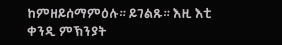ከምዘይሰማምዕሉ። ይገልጹ። እዚ እቲ ቀንዲ ምኽንያት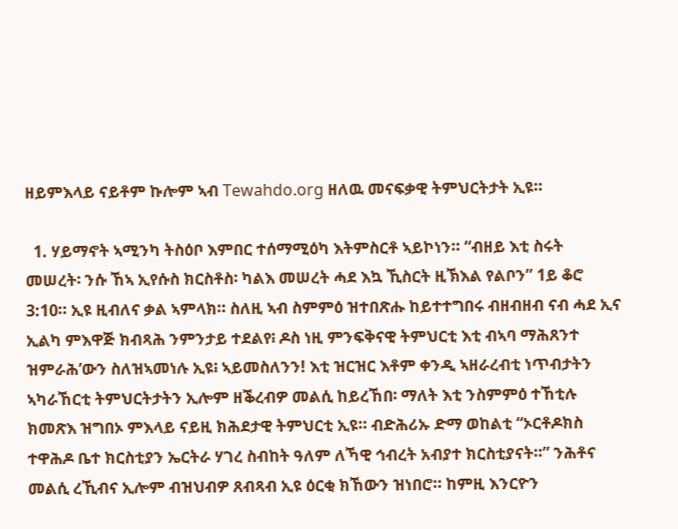ዘይምእላይ ናይቶም ኩሎም ኣብ Tewahdo.org ዘለዉ መናፍቃዊ ትምህርትታት ኢዩ።

  1. ሃይማኖት ኣሚንካ ትስዕቦ እምበር ተሰማሚዕካ እትምስርቶ ኣይኮነን። “ብዘይ እቲ ስሩት መሠረት፡ ንሱ ኸኣ ኢየሱስ ክርስቶስ፡ ካልእ መሠረት ሓደ እኳ ኺስርት ዚኽእል የልቦን” 1ይ ቆሮ 3:10። ኢዩ ዚብለና ቃል ኣምላክ። ስለዚ ኣብ ስምምዕ ዝተበጽሑ ከይተተግበሩ ብዘብዘብ ናብ ሓደ ኢና ኢልካ ምእዋጅ ክብጻሕ ንምንታይ ተደልየ፧ ዶስ ነዚ ምንፍቅናዊ ትምህርቲ እቲ ብኣባ ማሕጸንተ ዝምራሕ’ውን ስለዝኣመነሉ ኢዩ፧ ኣይመስለንን! እቲ ዝርዝር እቶም ቀንዲ ኣዘራረብቲ ነጥብታትን ኣካራኸርቲ ትምህርትታትን ኢሎም ዘቕረብዎ መልሲ ከይረኸበ፡ ማለት እቲ ንስምምዕ ተኸቲሉ ክመጽእ ዝግበኦ ምእላይ ናይዚ ክሕደታዊ ትምህርቲ ኢዩ። ብድሕሪኡ ድማ ወከልቲ “ኦርቶዶክስ ተዋሕዶ ቤተ ክርስቲያን ኤርትራ ሃገረ ስብከት ዓለም ለኻዊ ኅብረት አብያተ ክርስቲያናት።” ንሕቶና መልሲ ረኺብና ኢሎም ብዝህብዎ ጸብጻብ ኢዩ ዕርቂ ክኸውን ዝነበሮ። ከምዚ እንርዮን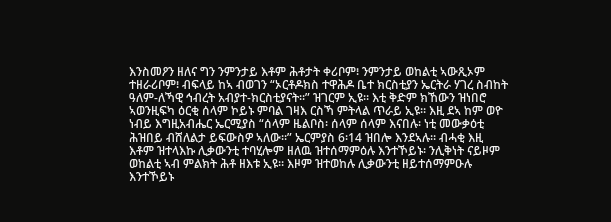እንስመዖን ዘለና ግን ንምንታይ እቶም ሕቶታት ቀሪቦም፧ ንምንታይ ወከልቲ ኣውጺኦም ተዘራሪቦም፧ ብፍላይ ከኣ ብወገን “ኦርቶዶክስ ተዋሕዶ ቤተ ክርስቲያን ኤርትራ ሃገረ ስብከት ዓለም-ለኻዊ ኅብረት አብያተ-ክርስቲያናት።” ዝገርም ኢዩ። እቲ ቅድም ክኸውን ዝነበሮ ኣወንዚፍካ ዕርቂ ሰላም ኮይኑ ምባል ገዛእ ርስኻ ምትላል ጥራይ ኢዩ። እዚ ደኣ ከም ወዮ ነብይ እግዚአብሔር ኤርሚያስ “ሰላም ዜልቦስ፡ ሰላም ሰላም እናበሉ፡ ነቲ መውቃዕቲ ሕዝበይ ብሸለልታ ይፍውስዎ ኣለው።” ኤርምያስ 6፡14 ዝበሎ እንደኣሉ። ብሓቂ እዚ እቶም ዝተላእኩ ሊቃውንቲ ተባሂሎም ዘለዉ ዝተሰማምዕሉ እንተኾይኑ፡ ንሊቅነት ናይዞም ወከልቲ ኣብ ምልክት ሕቶ ዘእቱ ኢዩ። እዞም ዝተወከሉ ሊቃውንቲ ዘይተሰማምዑሉ እንተኾይኑ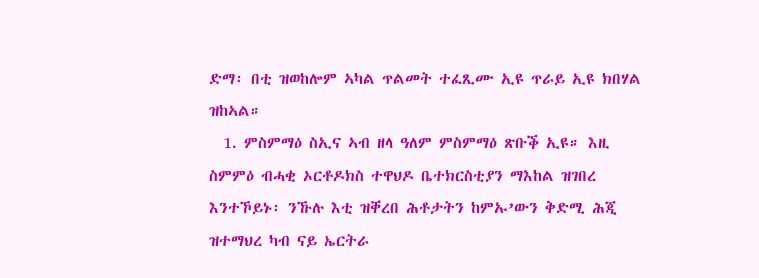ድማ፡ በቲ ዝወከሎም ኣካል ጥልመት ተፈጺሙ ኢዩ ጥራይ ኢዩ ክበሃል ዝከኣል።
  1. ምስምማዕ ስኢና ኣብ ዘላ ዓለም ምስምማዕ ጽቡቕ ኢዩ። እዚ ስምምዕ ብሓቂ ኦርቶዶክስ ተዋህዶ ቤተክርስቲያን ማእከል ዝገበረ እንተኾይኑ፡ ንኹሉ እቲ ዝቐረበ ሕቶታትን ከምኡ’ውን ቅድሚ ሕጂ ዝተማህረ ካብ ናይ ኤርትራ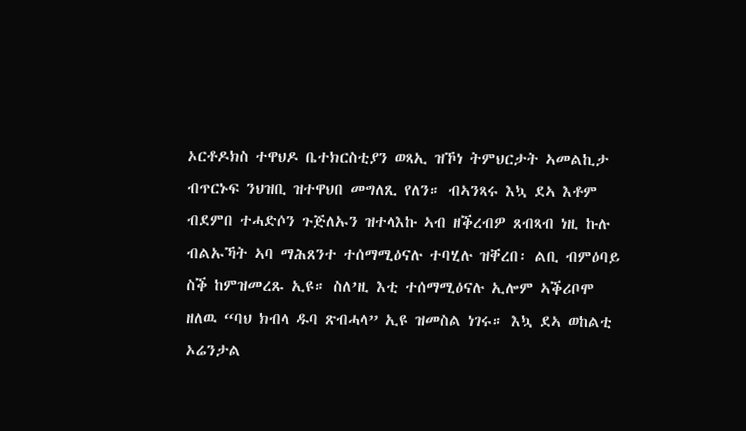ኦርቶዶክስ ተዋህዶ ቤተክርስቲያን ወጻኢ ዝኾነ ትምህርታት ኣመልኪታ ብጥርኑፍ ንህዝቢ ዝተዋህበ መግለጺ የለን። ብኣንጻሩ እኳ ደኣ እቶም ብደምበ ተሓድሶን ጉጅለኡን ዝተላእኩ ኣብ ዘቕረብዎ ጸብጻብ ነዚ ኩሉ ብልኡኻት ኣባ ማሕጸንተ ተሰማሚዕናሉ ተባሂሉ ዝቐረበ፡ ልቢ ብምዕባይ ስቕ ከምዝመረጹ ኢዩ። ስለ’ዚ እቲ ተሰማሚዕናሉ ኢሎም ኣቕሪቦሞ ዘለዉ “ባህ ክብላ ዱባ ጽብሓላ” ኢዩ ዝመስል ነገሩ። እኳ ደኣ ወከልቲ ኦሬንታል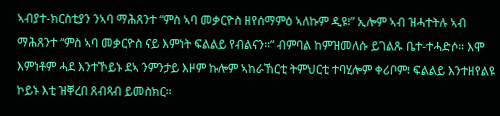ኣብያተ-ክርስቲያን ንኣባ ማሕጸንተ “ምስ ኣባ መቃርዮስ ዘየሰማምዕ ኣለኩም ዲዩ፧” ኢሎም ኣብ ዝሓተትሉ ኣብ ማሕጸንተ “ምስ ኣባ መቃርዮስ ናይ እምነት ፍልልይ የብልናን።” ብምባል ከምዝመለሱ ይገልጹ ቤተ-ተሓድሶ። እሞ እምነቶም ሓደ እንተኾይኑ ደኣ ንምንታይ እዞም ኩሎም ኣከራኸርቲ ትምህርቲ ተባሂሎም ቀሪቦም፧ ፍልልይ እንተዘየልዩ ኮይኑ እቲ ዝቐረበ ጸብጻብ ይመስክር።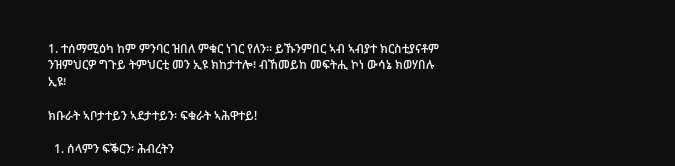1. ተሰማሚዕካ ከም ምንባር ዝበለ ምቁር ነገር የለን። ይኹንምበር ኣብ ኣብያተ ክርስቲያናቶም ንዝምህርዎ ግጉይ ትምህርቲ መን ኢዩ ክከታተሎ፧ ብኸመይከ መፍትሒ ኮነ ውሳኔ ክወሃበሉ ኢዩ፧

ክቡራት ኣቦታተይን ኣደታተይን፡ ፍቁራት ኣሕዋተይ!

  1. ሰላምን ፍቕርን፡ ሕብረትን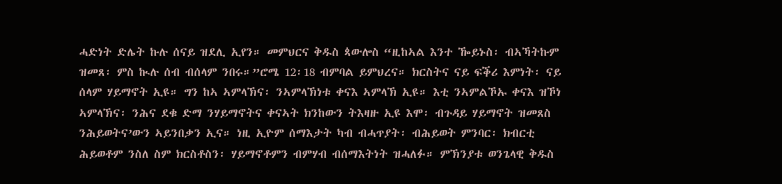ሓድነት ድሌት ኩሉ ሰናይ ዝደሊ ኢየን። መምህርና ቅዱስ ጳውሎስ “ዚከኣል እንተ ዀይኑስ፡ ብኣኻትኩም ዝመጸ፡ ምስ ኲሉ ሰብ ብሰላም ንበሩ።”ሮሜ 12፡18 ብምባል ይምህረና። ክርስትና ናይ ፍቕሪ እምነት፡ ናይ ሰላም ሃይማኖት ኢዩ። ግን ከኣ ኣምላኽና፡ ንኣምላኽነቱ ቀናእ ኣምላኽ ኢዩ። እቲ ንኣምልኾኡ ቀናእ ዝኾነ ኣምላኽና፡ ንሕና ደቁ ድማ ንሃይማኖትና ቀናኣት ክንከውን ትእዛዙ ኢዩ እሞ፡ ብጉዳይ ሃይማኖት ዝመጸስ ንሕይወትና’ውን ኣይንበቃን ኢና። ነዚ ኢዮም ሰማእታት ካብ ብሓጥያት፡ ብሕይወት ምንባር፡ ክብርቲ ሕይወቶም ንስለ ስም ክርስቶስን፡ ሃይማኖቶምን ብምሃብ ብሰማእትነት ዝሓለፉ። ምኽንያቱ ወንጌላዊ ቅዱስ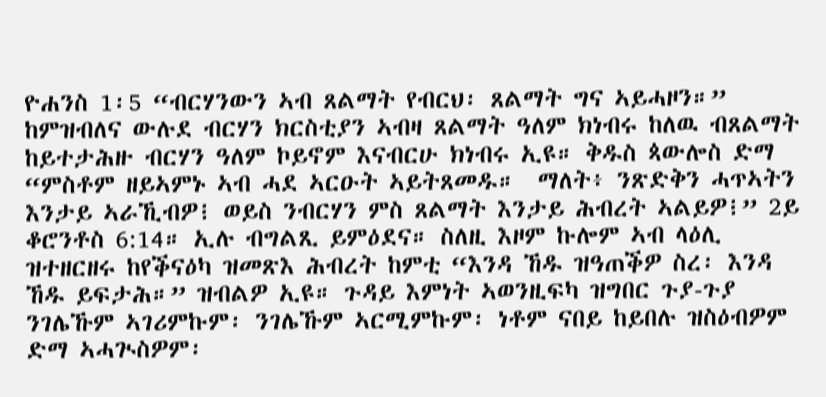ዮሐንስ 1፡5 “ብርሃንውን ኣብ ጸልማት የብርህ፡ ጸልማት ግና ኣይሓዞን።” ከምዝብለና ውሉደ ብርሃን ክርስቲያን ኣብዛ ጸልማት ዓለም ክነብሩ ከለዉ ብጸልማት ከይተታሕዙ ብርሃን ዓለም ኮይኖም እናብርሁ ክነብሩ ኢዩ። ቅዱስ ጳውሎስ ድማ “ምስቶም ዘይኣምኑ ኣብ ሓደ ኣርዑት ኣይትጸመዱ።  ማለት፥ ንጽድቅን ሓጥኣትን እንታይ ኣራኺብዎ፧ ወይስ ንብርሃን ምስ ጸልማት እንታይ ሕብረት ኣልይዎ፧” 2ይ ቆሮንቶስ 6:14። ኢሉ ብግልጺ ይምዕደና። ስለዚ እዞም ኩሎም ኣብ ላዕሊ ዝተዘርዘሩ ከየቕናዕካ ዝመጽእ ሕብረት ከምቲ “እንዳ ኸዱ ዝዓጠቕዎ ስረ፡ እንዳ ኸዱ ይፍታሕ።” ዝብልዎ ኢዩ። ጉዳይ እምነት ኣወንዚፍካ ዝግበር ጉያ-ጉያ ንገሌኹም ኣገሪምኩም፡ ንገሌኹም ኣርሚምኩም፡ ነቶም ናበይ ከይበሉ ዝስዕብዎም ድማ ኣሓጒስዎም፡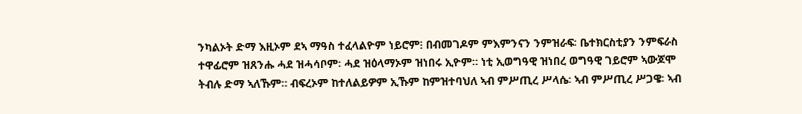ንካልኦት ድማ እዚኦም ደኣ ማዓስ ተፈላልዮም ነይሮም፧ በብመገዶም ምእምንናን ንምዝራፍ፡ ቤተክርስቲያን ንምፍራስ ተዋፊሮም ዝጸንሑ ሓደ ዝሓሳቦም፡ ሓደ ዝዕላማኦም ዝነበሩ ኢዮም። ነቲ ኢወግዓዊ ዝነበረ ወግዓዊ ገይሮም ኣውጆሞ ትብሉ ድማ ኣለኹም። ብፍረኦም ከተለልይዎም ኢኹም ከምዝተባህለ ኣብ ምሥጢረ ሥላሴ፡ ኣብ ምሥጢረ ሥጋዌ፡ ኣብ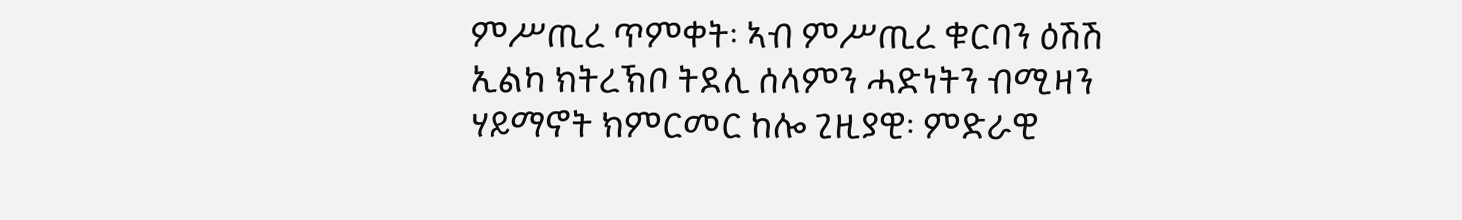ምሥጢረ ጥምቀት፡ ኣብ ምሥጢረ ቁርባን ዕሽሽ ኢልካ ክትረኽቦ ትደሊ ሰላምን ሓድነትን ብሚዛን ሃይማኖት ክምርመር ከሎ ጊዚያዊ፡ ምድራዊ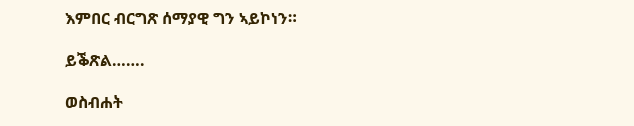እምበር ብርግጽ ሰማያዊ ግን ኣይኮነን።

ይቕጽል…….

ወስብሐት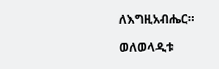ለእግዚአብሔር።

ወለወላዲቱ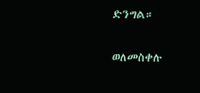ድንግል።

ወለመስቀሉ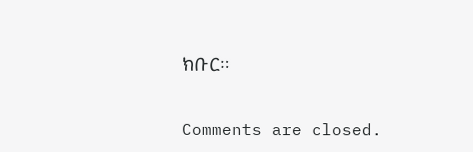ክቡር።

Comments are closed.